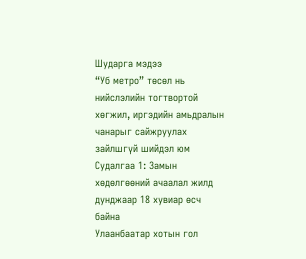Шударга мэдээ
“Уб метро” төсөл нь нийслэлийн тогтвортой хөгжил, иргэдийн амьдралын чанарыг сайжруулах зайлшгүй шийдэл юм
Судалгаа 1: Замын хөдөлгөөний ачаалал жилд дунджаар 18 хувиар өсч байна
Улаанбаатар хотын гол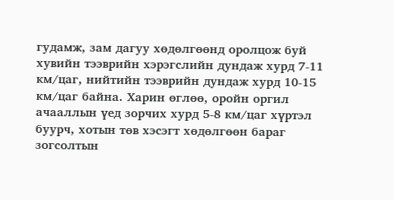гудамж, зам дагуу хөдөлгөөнд оролцож буй хувийн тээврийн хэрэгслийн дундаж хурд 7-11 км/цаг, нийтийн тээврийн дундаж хурд 10-15 км/цаг байна. Харин өглөө, оройн оргил ачааллын үед зорчих хурд 5-8 км/цаг хүртэл буурч, хотын төв хэсэгт хөдөлгөөн бараг зогсолтын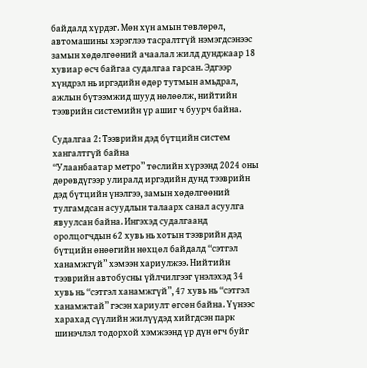байдалд хүрдэг. Мөн хүн амын төвлөрөл, автомашины хэрэглээ тасралтгүй нэмэгдсэнээс замын хөдөлгөөний ачаалал жилд дунджаар 18 хувиар өсч байгаа судалгаа гарсан. Эдгээр хүндрэл нь иргэдийн өдөр тутмын амьдрал, ажлын бүтээмжид шууд нөлөөлж, нийтийн тээврийн системийн үр ашиг ч буурч байна.

Судалгаа 2: Тээврийн дэд бүтцийн систем хангалтгүй байна
“Улаанбаатар метро” төслийн хүрээнд 2024 оны дөрөвдүгээр улиралд иргэдийн дунд тээврийн дэд бүтцийн үнэлгээ, замын хөдөлгөөний тулгамдсан асуудлын талаарх санал асуулга явуулсан байна. Ингэхэд судалгаанд оролцогчдын 62 хувь нь хотын тээврийн дэд бүтцийн өнөөгийн нөхцөл байдалд “сэтгэл ханамжгүй” хэмээн хариулжээ. Нийтийн тээврийн автобусны үйлчилгээг үнэлэхэд 34 хувь нь “сэтгэл ханамжгүй”, 47 хувь нь “сэтгэл ханамжтай” гэсэн хариулт өгсөн байна. Үүнээс харахад сүүлийн жилүүдэд хийгдсэн парк шинэчлэл тодорхой хэмжээнд үр дүн өгч буйг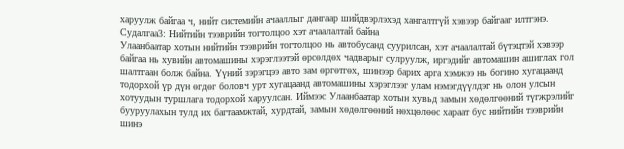харуулж байгаа ч, нийт системийн ачааллыг дангаар шийдвэрлэхэд хангалтгүй хэвээр байгааг илтгэнэ.
Судалгаа3: Нийтийн тээврийн тогтолцоо хэт ачаалалтай байна
Улаанбаатар хотын нийтийн тээврийн тогтолцоо нь автобусанд суурилсан, хэт ачаалалтай бүтэцтэй хэвээр байгаа нь хувийн автомашины хэрэглээтэй өрсөлдөх чадварыг сулруулж, иргэдийг автомашин ашиглах гол шалтгаан болж байна. Үүний зэрэгцээ авто зам өргөтгөх, шинээр барих арга хэмжээ нь богино хугацаанд тодорхой үр дүн өгдөг боловч урт хугацаанд автомашины хэрэглээг улам нэмэгдүүлдэг нь олон улсын хотуудын туршлага тодорхой харуулсан. Иймээс Улаанбаатар хотын хувьд замын хөдөлгөөний түгжрэлийг бууруулахын тулд их багтаамжтай, хурдтай, замын хөдөлгөөний нөхцөлөөс хараат бус нийтийн тээврийн шинэ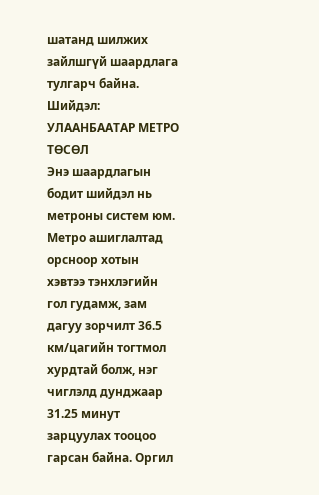шатанд шилжих зайлшгүй шаардлага тулгарч байна.
Шийдэл: УЛААНБААТАР МЕТРО ТӨСӨЛ
Энэ шаардлагын бодит шийдэл нь метроны систем юм. Метро ашиглалтад орсноор хотын хэвтээ тэнхлэгийн гол гудамж, зам дагуу зорчилт 36.5 км/цагийн тогтмол хурдтай болж, нэг чиглэлд дунджаар 31.25 минут зарцуулах тооцоо гарсан байна. Оргил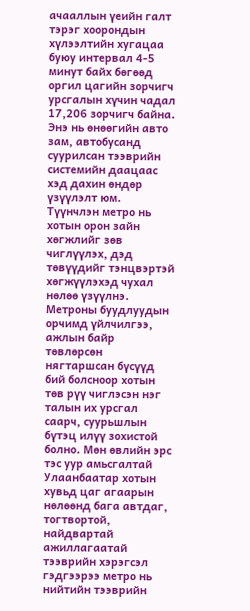ачааллын үеийн галт тэрэг хоорондын хүлээлтийн хугацаа буюу интервал 4-5 минут байх бөгөөд оргил цагийн зорчигч урсгалын хүчин чадал 17,206 зорчигч байна. Энэ нь өнөөгийн авто зам, автобусанд суурилсан тээврийн системийн даацаас хэд дахин өндөр үзүүлэлт юм.
Түүнчлэн метро нь хотын орон зайн хөгжлийг зөв чиглүүлэх, дэд төвүүдийг тэнцвэртэй хөгжүүлэхэд чухал нөлөө үзүүлнэ. Метроны буудлуудын орчимд үйлчилгээ, ажлын байр төвлөрсөн нягтаршсан бүсүүд бий болсноор хотын төв рүү чиглэсэн нэг талын их урсгал саарч, суурьшлын бүтэц илүү зохистой болно. Мөн өвлийн эрс тэс уур амьсгалтай Улаанбаатар хотын хувьд цаг агаарын нөлөөнд бага автдаг, тогтвортой, найдвартай ажиллагаатай тээврийн хэрэгсэл гэдгээрээ метро нь нийтийн тээврийн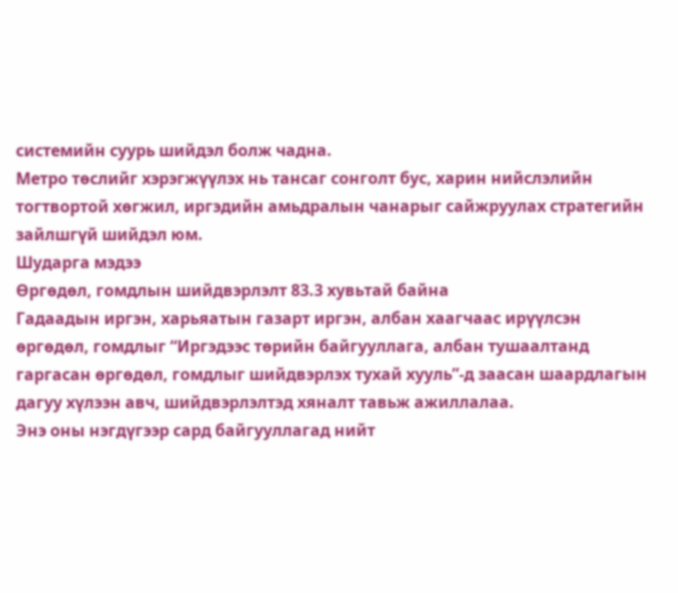системийн суурь шийдэл болж чадна.
Метро төслийг хэрэгжүүлэх нь тансаг сонголт бус, харин нийслэлийн тогтвортой хөгжил, иргэдийн амьдралын чанарыг сайжруулах стратегийн зайлшгүй шийдэл юм.
Шударга мэдээ
Өргөдөл, гомдлын шийдвэрлэлт 83.3 хувьтай байна
Гадаадын иргэн, харьяатын газарт иргэн, албан хаагчаас ирүүлсэн өргөдөл, гомдлыг “Иргэдээс төрийн байгууллага, албан тушаалтанд гаргасан өргөдөл, гомдлыг шийдвэрлэх тухай хууль”-д заасан шаардлагын дагуу хүлээн авч, шийдвэрлэлтэд хяналт тавьж ажиллалаа.
Энэ оны нэгдүгээр сард байгууллагад нийт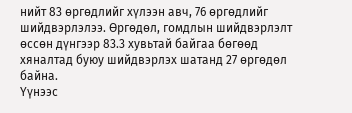нийт 83 өргөдлийг хүлээн авч, 76 өргөдлийг шийдвэрлэлээ. Өргөдөл, гомдлын шийдвэрлэлт өссөн дүнгээр 83.3 хувьтай байгаа бөгөөд хяналтад буюу шийдвэрлэх шатанд 27 өргөдөл байна.
Үүнээс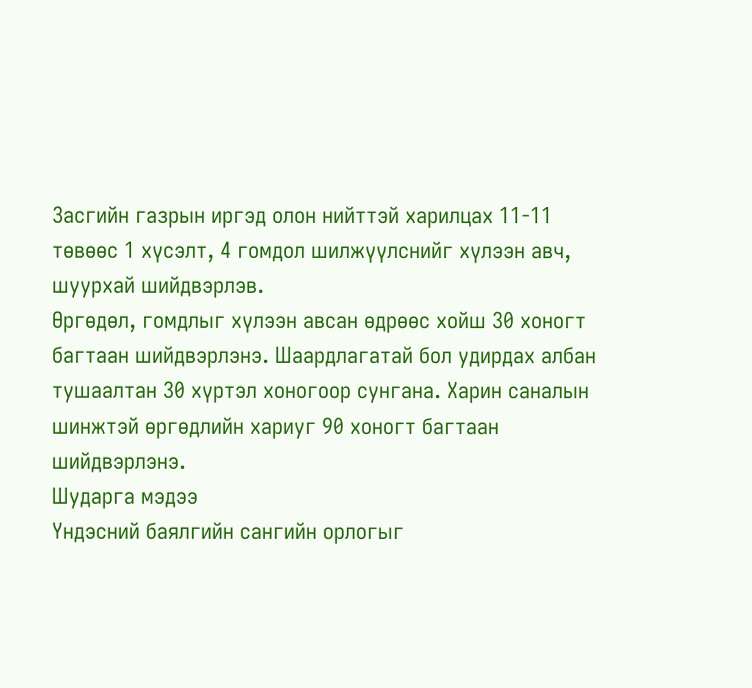Засгийн газрын иргэд олон нийттэй харилцах 11-11 төвөөс 1 хүсэлт, 4 гомдол шилжүүлснийг хүлээн авч, шуурхай шийдвэрлэв.
Өргөдөл, гомдлыг хүлээн авсан өдрөөс хойш 30 хоногт багтаан шийдвэрлэнэ. Шаардлагатай бол удирдах албан тушаалтан 30 хүртэл хоногоор сунгана. Харин саналын шинжтэй өргөдлийн хариуг 90 хоногт багтаан шийдвэрлэнэ.
Шударга мэдээ
Үндэсний баялгийн сангийн орлогыг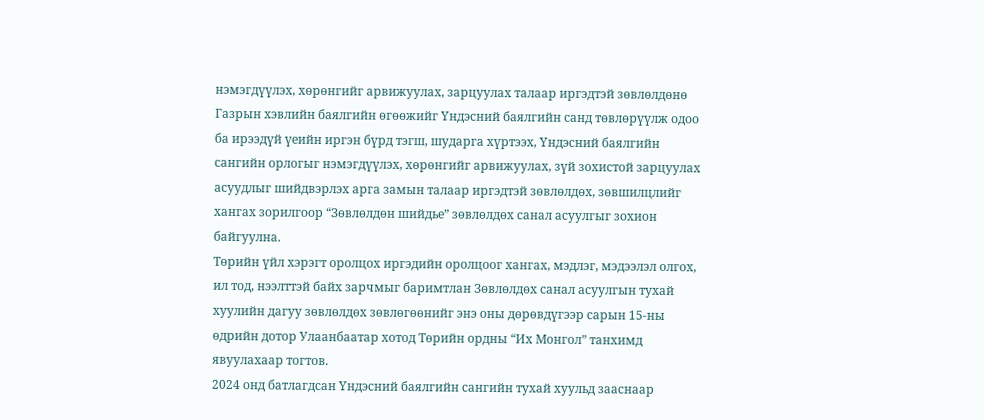нэмэгдүүлэх, хөрөнгийг арвижуулах, зарцуулах талаар иргэдтэй зөвлөлдөнө
Газрын хэвлийн баялгийн өгөөжийг Үндэсний баялгийн санд төвлөрүүлж одоо ба ирээдүй үеийн иргэн бүрд тэгш, шударга хүртээх, Үндэсний баялгийн сангийн орлогыг нэмэгдүүлэх, хөрөнгийг арвижуулах, зүй зохистой зарцуулах асуудлыг шийдвэрлэх арга замын талаар иргэдтэй зөвлөлдөх, зөвшилцлийг хангах зорилгоор “Зөвлөлдөн шийдье” зөвлөлдөх санал асуулгыг зохион байгуулна.
Төрийн үйл хэрэгт оролцох иргэдийн оролцоог хангах, мэдлэг, мэдээлэл олгох, ил тод, нээлттэй байх зарчмыг баримтлан Зөвлөлдөх санал асуулгын тухай хуулийн дагуу зөвлөлдөх зөвлөгөөнийг энэ оны дөрөвдүгээр сарын 15-ны өдрийн дотор Улаанбаатар хотод Төрийн ордны “Их Монгол” танхимд явуулахаар тогтов.
2024 онд батлагдсан Үндэсний баялгийн сангийн тухай хуульд зааснаар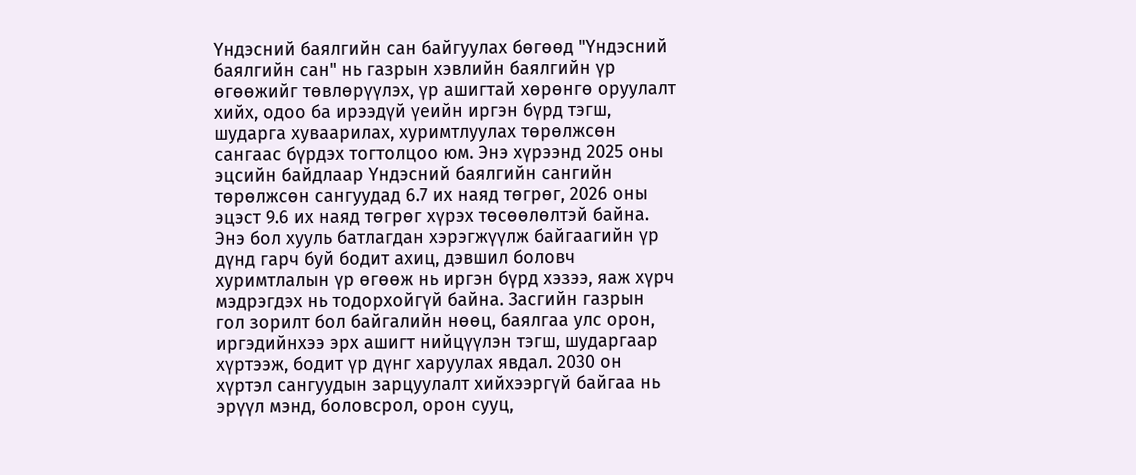Үндэсний баялгийн сан байгуулах бөгөөд "Үндэсний баялгийн сан" нь газрын хэвлийн баялгийн үр өгөөжийг төвлөрүүлэх, үр ашигтай хөрөнгө оруулалт хийх, одоо ба ирээдүй үеийн иргэн бүрд тэгш, шударга хуваарилах, хуримтлуулах төрөлжсөн сангаас бүрдэх тогтолцоо юм. Энэ хүрээнд 2025 оны эцсийн байдлаар Үндэсний баялгийн сангийн төрөлжсөн сангуудад 6.7 их наяд төгрөг, 2026 оны эцэст 9.6 их наяд төгрөг хүрэх төсөөлөлтэй байна. Энэ бол хууль батлагдан хэрэгжүүлж байгаагийн үр дүнд гарч буй бодит ахиц, дэвшил боловч хуримтлалын үр өгөөж нь иргэн бүрд хэзээ, яаж хүрч мэдрэгдэх нь тодорхойгүй байна. Засгийн газрын гол зорилт бол байгалийн нөөц, баялгаа улс орон, иргэдийнхээ эрх ашигт нийцүүлэн тэгш, шударгаар хүртээж, бодит үр дүнг харуулах явдал. 2030 он хүртэл сангуудын зарцуулалт хийхээргүй байгаа нь эрүүл мэнд, боловсрол, орон сууц,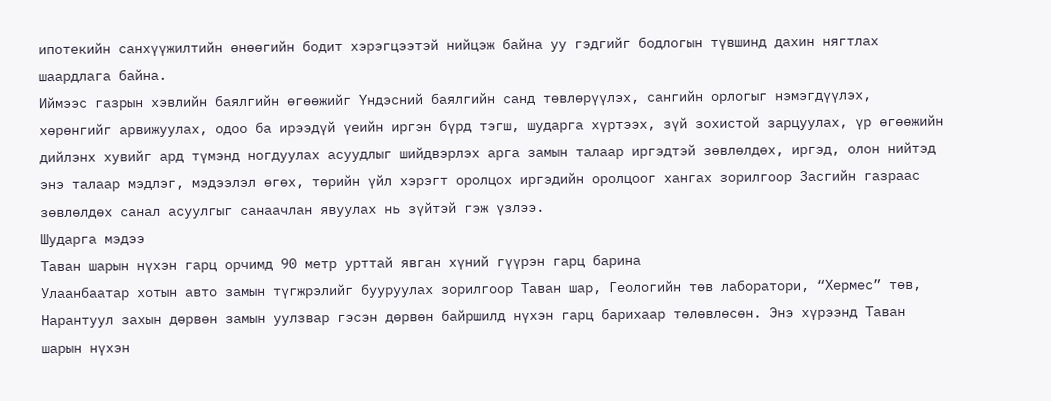ипотекийн санхүүжилтийн өнөөгийн бодит хэрэгцээтэй нийцэж байна уу гэдгийг бодлогын түвшинд дахин нягтлах шаардлага байна.
Иймээс газрын хэвлийн баялгийн өгөөжийг Үндэсний баялгийн санд төвлөрүүлэх, сангийн орлогыг нэмэгдүүлэх, хөрөнгийг арвижуулах, одоо ба ирээдүй үеийн иргэн бүрд тэгш, шударга хүртээх, зүй зохистой зарцуулах, үр өгөөжийн дийлэнх хувийг ард түмэнд ногдуулах асуудлыг шийдвэрлэх арга замын талаар иргэдтэй зөвлөлдөх, иргэд, олон нийтэд энэ талаар мэдлэг, мэдээлэл өгөх, төрийн үйл хэрэгт оролцох иргэдийн оролцоог хангах зорилгоор Засгийн газраас зөвлөлдөх санал асуулгыг санаачлан явуулах нь зүйтэй гэж үзлээ.
Шударга мэдээ
Таван шарын нүхэн гарц орчимд 90 метр урттай явган хүний гүүрэн гарц барина
Улаанбаатар хотын авто замын түгжрэлийг бууруулах зорилгоор Таван шар, Геологийн төв лаборатори, “Хермес” төв, Нарантуул захын дөрвөн замын уулзвар гэсэн дөрвөн байршилд нүхэн гарц барихаар төлөвлөсөн. Энэ хүрээнд Таван шарын нүхэн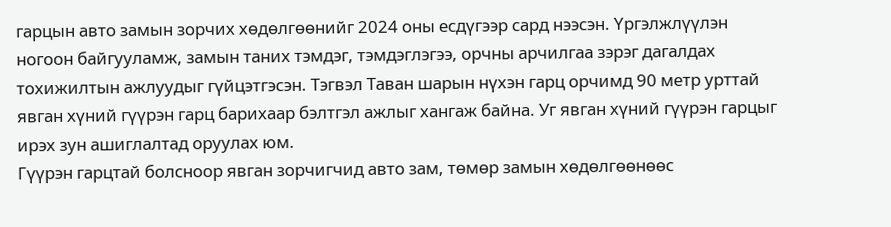гарцын авто замын зорчих хөдөлгөөнийг 2024 оны есдүгээр сард нээсэн. Үргэлжлүүлэн ногоон байгууламж, замын таних тэмдэг, тэмдэглэгээ, орчны арчилгаа зэрэг дагалдах тохижилтын ажлуудыг гүйцэтгэсэн. Тэгвэл Таван шарын нүхэн гарц орчимд 90 метр урттай явган хүний гүүрэн гарц барихаар бэлтгэл ажлыг хангаж байна. Уг явган хүний гүүрэн гарцыг ирэх зун ашиглалтад оруулах юм.
Гүүрэн гарцтай болсноор явган зорчигчид авто зам, төмөр замын хөдөлгөөнөөс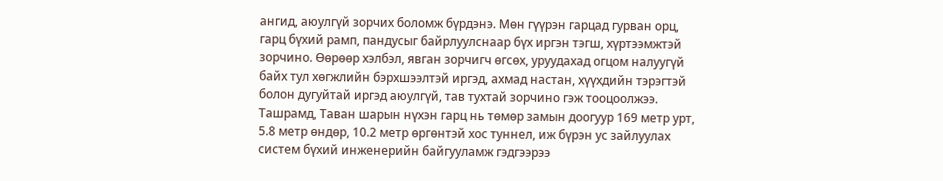ангид, аюулгүй зорчих боломж бүрдэнэ. Мөн гүүрэн гарцад гурван орц, гарц бүхий рамп, пандусыг байрлуулснаар бүх иргэн тэгш, хүртээмжтэй зорчино. Өөрөөр хэлбэл, явган зорчигч өгсөх, уруудахад огцом налуугүй байх тул хөгжлийн бэрхшээлтэй иргэд, ахмад настан, хүүхдийн тэрэгтэй болон дугуйтай иргэд аюулгүй, тав тухтай зорчино гэж тооцоолжээ.
Ташрамд, Таван шарын нүхэн гарц нь төмөр замын доогуур 169 метр урт, 5.8 метр өндөр, 10.2 метр өргөнтэй хос туннел, иж бүрэн ус зайлуулах систем бүхий инженерийн байгууламж гэдгээрээ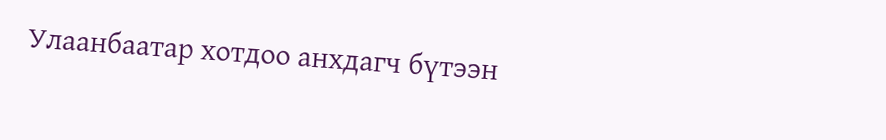Улаанбаатар хотдоо анхдагч бүтээн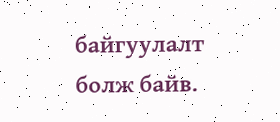байгуулалт болж байв.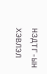НЗДТГ-ЫН ХЭВЛЭЛ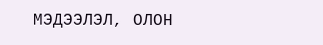МЭДЭЭЛЭЛ, ОЛОН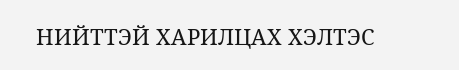НИЙТТЭЙ ХАРИЛЦАХ ХЭЛТЭС